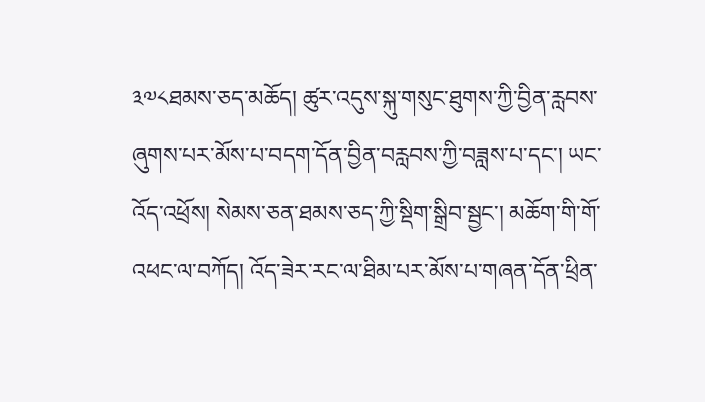༣༧༨ཐམས་ཅད་མཆོད། ཚུར་འདུས་སྐུ་གསུང་ཐུགས་ཀྱི་བྱིན་རླབས་ཞུགས་པར་མོས་པ་བདག་དོན་བྱིན་བརླབས་ཀྱི་བཟླས་པ་དང་། ཡང་འོད་འཕྲོས། སེམས་ཅན་ཐམས་ཅད་ཀྱི་སྡིག་སྒྲིབ་སྦྱང་། མཆོག་གི་གོ་འཕང་ལ་བཀོད། འོད་ཟེར་རང་ལ་ཐིམ་པར་མོས་པ་གཞན་དོན་ཕྲིན་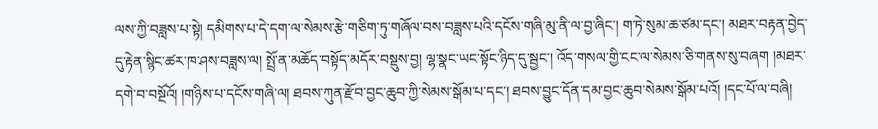ལས་ཀྱི་བཟླས་པ་སྟེ། དམིགས་པ་དེ་དག་ལ་སེམས་རྩེ་གཅིག་ཏུ་གཞོལ་བས་བཟླས་པའི་དངོས་གཞི་མུ་ནི་ལ་བྱ་ཞིང་། ག་ཏེ་སུམ་ཆ་ཙམ་དང་། མཐར་བརྟན་བྱེད་དུ་རྟེན་སྙིང་ཚར་ཁ་ཤས་བཟླས་ལ། སྤྲོ་ན་མཆོད་བསྟོད་མདོར་བསྡུས་བྱ། ལྷ་སྣང་ཡང་སྟོང་ཉིད་དུ་སྦྱང་། འོད་གསལ་གྱི་ངང་ལ་སེམས་ཅི་གནས་སུ་བཞག །མཐར་དགེ་བ་བསྔོའོ། །གཉིས་པ་དངོས་གཞི་ལ། ཐབས་ཀུན་རྫོབ་བྱང་ཆུབ་ཀྱི་སེམས་སྒོམ་པ་དང་། ཐབས་བྱུང་དོན་དམ་བྱང་ཆུབ་སེམས་སྒོམ་པའོ། །དང་པོ་ལ་བཞི།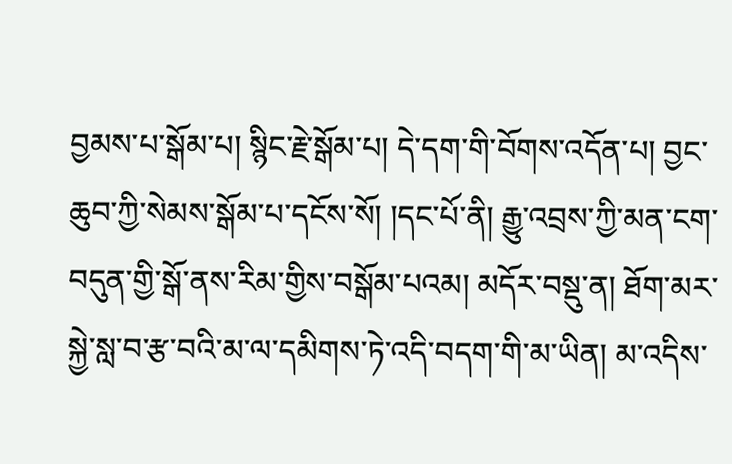བྱམས་པ་སྒོམ་པ། སྙིང་རྗེ་སྒོམ་པ། དེ་དག་གི་བོགས་འདོན་པ། བྱང་ཆུབ་ཀྱི་སེམས་སྒོམ་པ་དངོས་སོ། །དང་པོ་ནི། རྒྱུ་འབྲས་ཀྱི་མན་ངག་བདུན་གྱི་སྒོ་ནས་རིམ་གྱིས་བསྒོམ་པའམ། མདོར་བསྡུ་ན། ཐོག་མར་སྐྱེ་སླ་བ་རྩ་བའི་མ་ལ་དམིགས་ཏེ་འདི་བདག་གི་མ་ཡིན། མ་འདིས་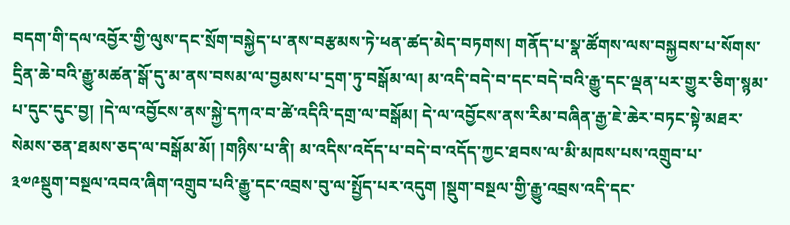བདག་གི་དལ་འབྱོར་གྱི་ལུས་དང་སྲོག་བསྐྱེད་པ་ནས་བརྩམས་ཏེ་ཕན་ཚད་མེད་བཏགས། གནོད་པ་སྣ་ཚོགས་ལས་བསྐྱབས་པ་སོགས་དྲིན་ཆེ་བའི་རྒྱུ་མཚན་སྒོ་དུ་མ་ནས་བསམ་ལ་བྱམས་པ་དྲག་ཏུ་བསྒོམ་ལ། མ་འདི་བདེ་བ་དང་བདེ་བའི་རྒྱུ་དང་ལྡན་པར་གྱུར་ཅིག་སྙམ་པ་དུང་དུང་བྱ། །དེ་ལ་འབྱོངས་ནས་སྐྱེ་དཀའ་བ་ཚེ་འདིའི་དགྲ་ལ་བསྒོམ། དེ་ལ་འབྱོངས་ནས་རིམ་བཞིན་རྒྱ་ཇེ་ཆེར་བཏང་སྟེ་མཐར་སེམས་ཅན་ཐམས་ཅད་ལ་བསྒོམ་མོ། །གཉིས་པ་ནི། མ་འདིས་འདོད་པ་བདེ་བ་འདོད་ཀྱང་ཐབས་ལ་མི་མཁས་པས་འགྲུབ་པ་
༣༧༩སྡུག་བསྔལ་འབའ་ཞིག་འགྲུབ་པའི་རྒྱུ་དང་འབྲས་བུ་ལ་སྤྱོད་པར་འདུག །སྡུག་བསྔལ་གྱི་རྒྱུ་འབྲས་འདི་དང་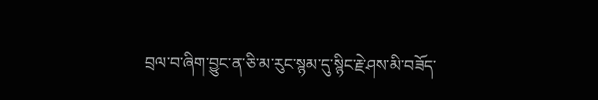བྲལ་བ་ཞིག་བྱུང་ན་ཅི་མ་རུང་སྙམ་དུ་སྙིང་རྗེ་ཤས་མི་བཟོད་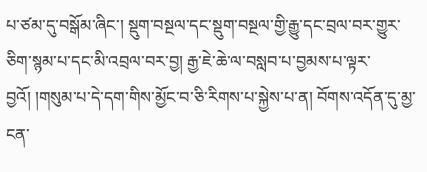པ་ཙམ་དུ་བསྒོམ་ཞིང་། སྡུག་བསྔལ་དང་སྡུག་བསྔལ་གྱི་རྒྱུ་དང་བྲལ་བར་གྱུར་ཅིག་སྙམ་པ་དང་མི་འབྲལ་བར་བྱ། རྒྱ་ཇེ་ཆེ་ལ་བསླབ་པ་བྱམས་པ་ལྟར་བྱའོ། །གསུམ་པ་དེ་དག་གིས་མྱོང་བ་ཅི་རིགས་པ་སྐྱེས་པ་ན། བོགས་འདོན་དུ་མྱ་ངན་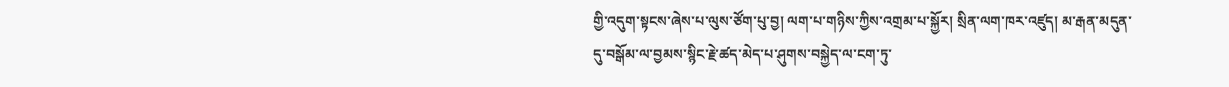གྱི་འདུག་སྟངས་ཞེས་པ་ལུས་ཙོག་པུ་བྱ། ལག་པ་གཉིས་ཀྱིས་འགྲམ་པ་སྐྱོར། སྲིན་ལག་ཁར་འཛུད། མ་རྒན་མདུན་དུ་བསྒོམ་ལ་བྱམས་སྙིང་རྗེ་ཚད་མེད་པ་ཤུགས་བསྐྱེད་ལ་ངག་ཏུ་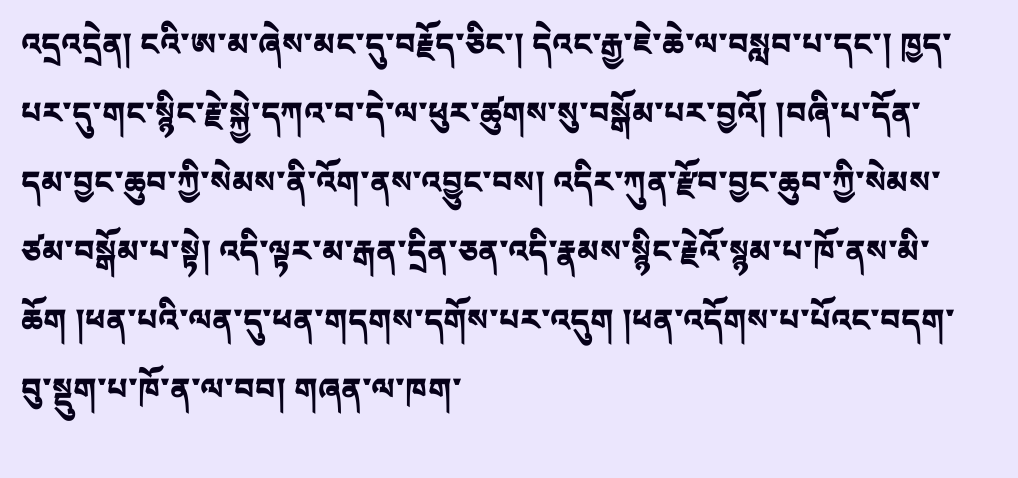འདྲའདྲེན། ངའི་ཨ་མ་ཞེས་མང་དུ་བརྗོད་ཅིང་། དེའང་རྒྱ་ཇེ་ཆེ་ལ་བསླབ་པ་དང་། ཁྱད་པར་དུ་གང་སྙིང་རྗེ་སྐྱེ་དཀའ་བ་དེ་ལ་ཕུར་ཚུགས་སུ་བསྒོམ་པར་བྱའོ། །བཞི་པ་དོན་དམ་བྱང་ཆུབ་ཀྱི་སེམས་ནི་འོག་ནས་འབྱུང་བས། འདིར་ཀུན་རྫོབ་བྱང་ཆུབ་ཀྱི་སེམས་ཙམ་བསྒོམ་པ་སྟེ། འདི་ལྟར་མ་རྒན་དྲིན་ཅན་འདི་རྣམས་སྙིང་རྗེའོ་སྙམ་པ་ཁོ་ནས་མི་ཆོག །ཕན་པའི་ལན་དུ་ཕན་གདགས་དགོས་པར་འདུག །ཕན་འདོགས་པ་པོའང་བདག་བུ་སྡུག་པ་ཁོ་ན་ལ་བབ། གཞན་ལ་ཁག་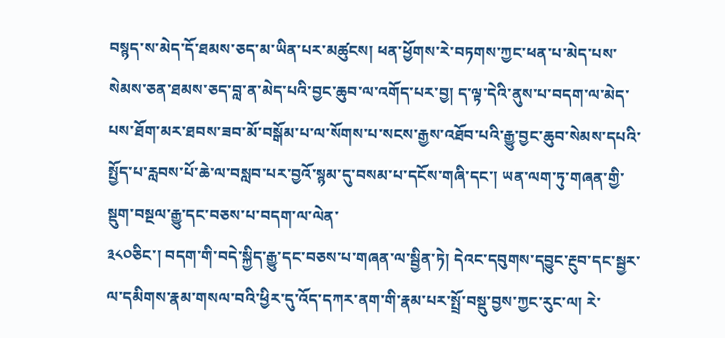བསྙད་ས་མེད་དོ་ཐམས་ཅད་མ་ཡིན་པར་མཚུངས། ཕན་ཕྱོགས་རེ་བཏགས་ཀྱང་ཕན་པ་མེད་པས་སེམས་ཅན་ཐམས་ཅད་བླ་ན་མེད་པའི་བྱང་ཆུབ་ལ་འགོད་པར་བྱ། ད་ལྟ་དེའི་ནུས་པ་བདག་ལ་མེད་པས་ཐོག་མར་ཐབས་ཟབ་མོ་བསྒོམ་པ་ལ་སོགས་པ་སངས་རྒྱས་འཐོབ་པའི་རྒྱུ་བྱང་ཆུབ་སེམས་དཔའི་སྤྱོད་པ་རླབས་པོ་ཆེ་ལ་བསླབ་པར་བྱའོ་སྙམ་དུ་བསམ་པ་དངོས་གཞི་དང་། ཡན་ལག་ཏུ་གཞན་གྱི་སྡུག་བསྔལ་རྒྱུ་དང་བཅས་པ་བདག་ལ་ལེན་
༣༨༠ཅིང་། བདག་གི་བདེ་སྐྱིད་རྒྱུ་དང་བཅས་པ་གཞན་ལ་སྦྱིན་ཏེ། དེའང་དབུགས་དབྱུང་རྔུབ་དང་སྦྱར་ལ་དམིགས་རྣམ་གསལ་བའི་ཕྱིར་དུ་འོད་དཀར་ནག་གི་རྣམ་པར་སྤྲོ་བསྡུ་བྱས་ཀྱང་རུང་ལ། རེ་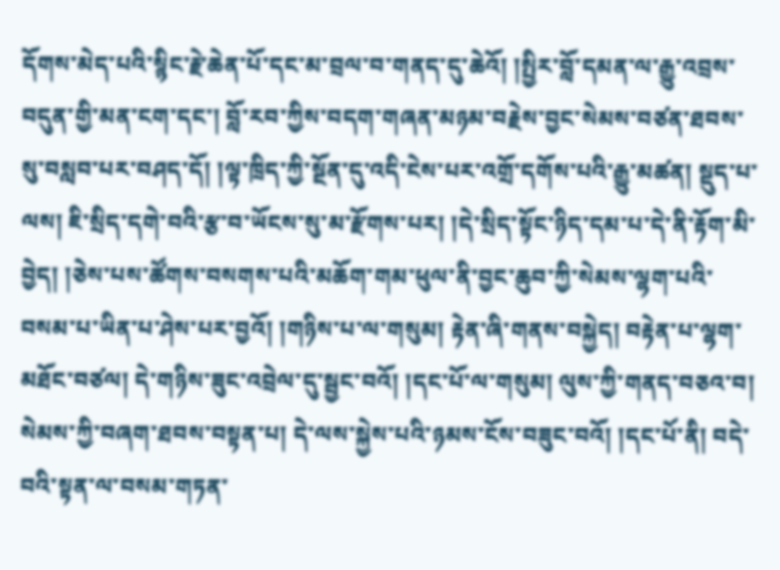དོགས་མེད་པའི་སྙིང་རྗེ་ཆེན་པོ་དང་མ་བྲལ་བ་གནད་དུ་ཆེའོ། །སྤྱིར་བློ་དམན་ལ་རྒྱུ་འབྲས་བདུན་གྱི་མན་ངག་དང་། བློ་རབ་ཀྱིས་བདག་གཞན་མཉམ་བརྗེས་བྱང་སེམས་བཙན་ཐབས་སུ་བསླབ་པར་བཤད་དོ། །ལྟ་ཁྲིད་ཀྱི་སྔོན་དུ་འདི་ངེས་པར་འགྲོ་དགོས་པའི་རྒྱུ་མཚན། སྡུད་པ་ལས། ཇི་སྲིད་དགེ་བའི་རྩ་བ་ཡོངས་སུ་མ་རྫོགས་པར། །དེ་སྲིད་སྟོང་ཉིད་དམ་པ་དེ་ནི་རྟོག་མི་བྱེད། །ཅེས་པས་ཚོགས་བསགས་པའི་མཆོག་གམ་ཕུལ་ནི་བྱང་ཆུབ་ཀྱི་སེམས་ལྷག་པའི་བསམ་པ་ཡིན་པ་ཤེས་པར་བྱའོ། །གཉིས་པ་ལ་གསུམ། རྟེན་ཞི་གནས་བསྐྱེད། བརྟེན་པ་ལྷག་མཐོང་བཙལ། དེ་གཉིས་ཟུང་འབྲེལ་དུ་སྦྱང་བའོ། །དང་པོ་ལ་གསུམ། ལུས་ཀྱི་གནད་བཅའ་བ། སེམས་ཀྱི་བཞག་ཐབས་བསྟན་པ། དེ་ལས་སྐྱེས་པའི་ཉམས་ངོས་བཟུང་བའོ། །དང་པོ་ནི། བདེ་བའི་སྟན་ལ་བསམ་གཏན་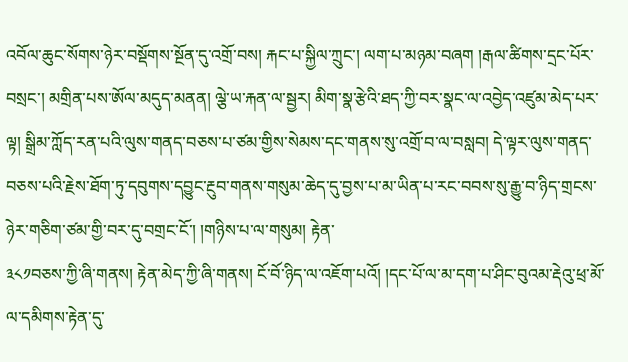འབོལ་ཆུང་སོགས་ཉེར་བསྡོགས་སྔོན་དུ་འགྲོ་བས། རྐང་པ་སྐྱིལ་ཀྲུང་། ལག་པ་མཉམ་བཞག །རྒལ་ཚིགས་དྲང་པོར་བསྲང་། མགྲིན་པས་ཨོལ་མདུད་མནན། ལྕེ་ཡ་རྐན་ལ་སྦྱར། མིག་སྣ་རྩེའི་ཐད་ཀྱི་བར་སྣང་ལ་འབྱེད་འཛུམ་མེད་པར་ལྟ། སྒྲིམ་ཀློད་རན་པའི་ལུས་གནད་བཅས་པ་ཙམ་གྱིས་སེམས་དང་གནས་སུ་འགྲོ་བ་ལ་བསླབ། དེ་ལྟར་ལུས་གནད་བཅས་པའི་རྗེས་ཐོག་ཏུ་དབུགས་དབྱུང་རྔུབ་གནས་གསུམ་ཆེད་དུ་བྱས་པ་མ་ཡིན་པ་རང་བབས་སུ་རྒྱུ་བ་ཉིད་གྲངས་ཉེར་གཅིག་ཙམ་གྱི་བར་དུ་བགྲང་ངོ་། །གཉིས་པ་ལ་གསུམ། རྟེན་
༣༨༡བཅས་ཀྱི་ཞི་གནས། རྟེན་མེད་ཀྱི་ཞི་གནས། ངོ་བོ་ཉིད་ལ་འཇོག་པའོ། །དང་པོ་ལ་མ་དག་པ་ཤིང་བུའམ་རྡེའུ་ཕྲ་མོ་ལ་དམིགས་རྟེན་དུ་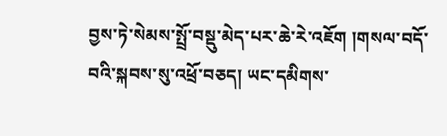བྱས་ཏེ་སེམས་སྤྲོ་བསྡུ་མེད་པར་ཆེ་རེ་འཇོག །གསལ་བདོ་བའི་སྐབས་སུ་འཕྲོ་བཅད། ཡང་དམིགས་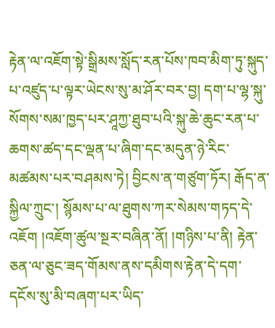རྟེན་ལ་འཇོག་སྟེ་སྒྲིམས་སློད་རན་པོས་ཁབ་མིག་ཏུ་སྐུད་པ་འཛུད་པ་ལྟར་ཡེངས་སུ་མ་ཤོར་བར་བྱ། དག་པ་ལྷ་སྐུ་སོགས་སམ་ཁྱད་པར་ཤཱཀྱ་ཐུབ་པའི་སྐུ་ཆེ་ཆུང་རན་པ་ཆགས་ཚད་དང་ལྡན་པ་ཞིག་དང་མདུན་ཉེ་རིང་མཚམས་པར་བཤམས་ཏེ། བྱིངས་ན་གཙུག་ཏོར། རྒོད་ན་སྐྱིལ་ཀྲུང་། སྙོམས་པ་ལ་ཐུགས་ཀར་སེམས་གཏད་དེ་འཇོག །འཇོག་ཚུལ་སྔར་བཞིན་ནོ། །གཉིས་པ་ནི། རྟེན་ཅན་ལ་ཅུང་ཟད་གོམས་ནས་དམིགས་རྟེན་དེ་དག་དངོས་སུ་མི་བཞག་པར་ཡིད་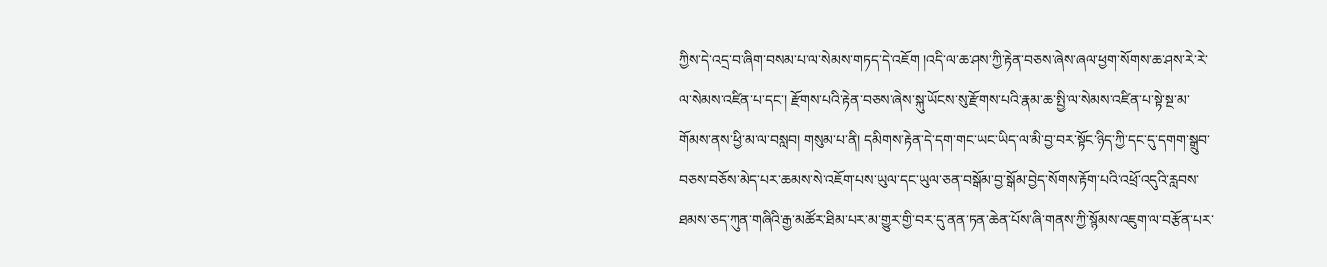ཀྱིས་དེ་འདྲ་བ་ཞིག་བསམ་པ་ལ་སེམས་གཏད་དེ་འཇོག །འདི་ལ་ཆ་ཤས་ཀྱི་རྟེན་བཅས་ཞེས་ཞལ་ཕྱག་སོགས་ཆ་ཤས་རེ་རེ་ལ་སེམས་འཛིན་པ་དང་། རྫོགས་པའི་རྟེན་བཅས་ཞེས་སྐུ་ཡོངས་སུ་རྫོགས་པའི་རྣམ་ཆ་སྤྱི་ལ་སེམས་འཛིན་པ་སྟེ་སྔ་མ་གོམས་ནས་ཕྱི་མ་ལ་བསླབ། གསུམ་པ་ནི། དམིགས་རྟེན་དེ་དག་གང་ཡང་ཡིད་ལ་མི་བྱ་བར་སྟོང་ཉིད་ཀྱི་དང་དུ་དགག་སྒྲུབ་བཅས་བཅོས་མེད་པར་ཆམས་སེ་འཇོག་པས་ཡུལ་དང་ཡུལ་ཅན་བསྒོམ་བྱ་སྒོམ་བྱེད་སོགས་རྟོག་པའི་འཕྲོ་འདུའི་རླབས་ཐམས་ཅད་ཀུན་གཞིའི་རྒྱ་མཚོར་ཐིམ་པར་མ་གྱུར་གྱི་བར་དུ་ནན་ཏན་ཆེན་པོས་ཞི་གནས་ཀྱི་སྙོམས་འཇུག་ལ་བརྩོན་པར་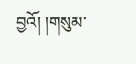བྱའོ། །གསུམ་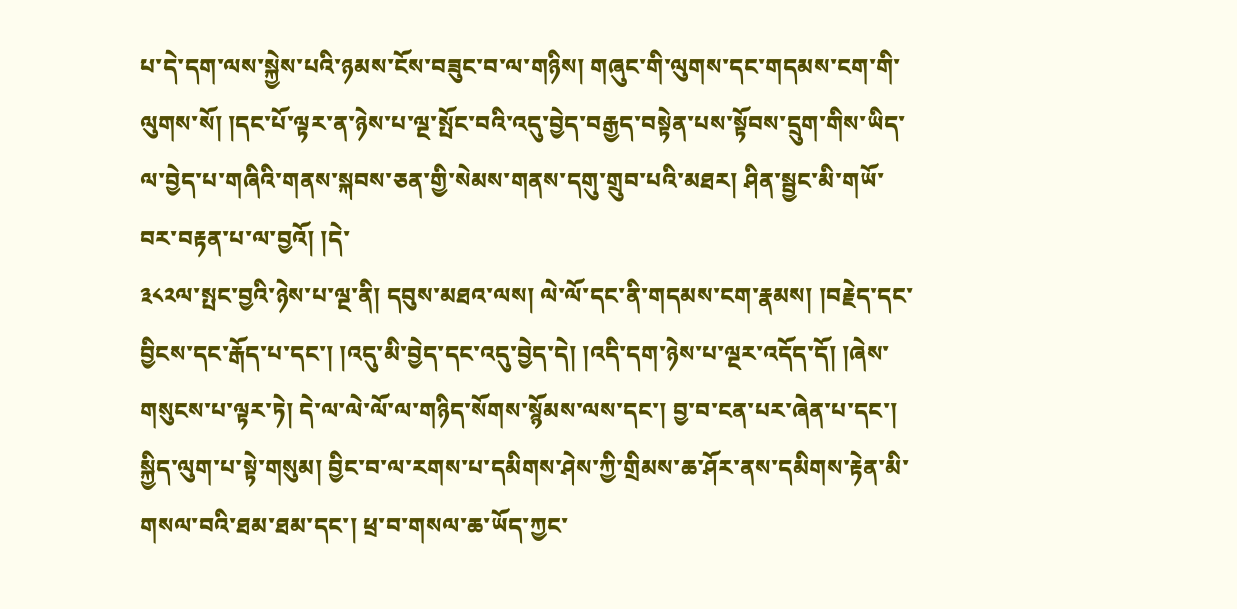པ་དེ་དག་ལས་སྐྱེས་པའི་ཉམས་ངོས་བཟུང་བ་ལ་གཉིས། གཞུང་གི་ལུགས་དང་གདམས་ངག་གི་ལུགས་སོ། །དང་པོ་ལྟར་ན་ཉེས་པ་ལྔ་སྤོང་བའི་འདུ་བྱེད་བརྒྱད་བསྟེན་པས་སྟོབས་དྲུག་གིས་ཡིད་ལ་བྱེད་པ་གཞིའི་གནས་སྐབས་ཅན་གྱི་སེམས་གནས་དགུ་གྲུབ་པའི་མཐར། ཤིན་སྦྱང་མི་གཡོ་བར་བརྟན་པ་ལ་བྱའོ། །དེ་
༣༨༢ལ་སྤང་བྱའི་ཉེས་པ་ལྔ་ནི། དབུས་མཐའ་ལས། ལེ་ལོ་དང་ནི་གདམས་ངག་རྣམས། །བརྗེད་དང་བྱིངས་དང་རྒོད་པ་དང་། །འདུ་མི་བྱེད་དང་འདུ་བྱེད་དེ། །འདི་དག་ཉེས་པ་ལྔར་འདོད་དོ། །ཞེས་གསུངས་པ་ལྟར་ཏེ། དེ་ལ་ལེ་ལོ་ལ་གཉིད་སོགས་སྙོམས་ལས་དང་། བྱ་བ་ངན་པར་ཞེན་པ་དང་། སྐྱིད་ལུག་པ་སྟེ་གསུམ། བྱིང་བ་ལ་རགས་པ་དམིགས་ཤེས་ཀྱི་གྲིམས་ཆ་ཤོར་ནས་དམིགས་རྟེན་མི་གསལ་བའི་ཐམ་ཐམ་དང་། ཕྲ་བ་གསལ་ཆ་ཡོད་ཀྱང་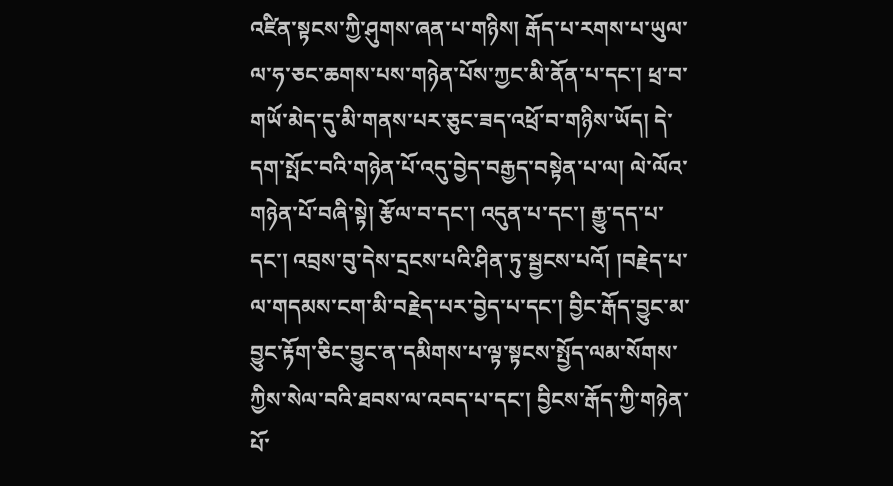འཛིན་སྟངས་ཀྱི་ཤུགས་ཞན་པ་གཉིས། རྒོད་པ་རགས་པ་ཡུལ་ལ་ཧ་ཅང་ཆགས་པས་གཉེན་པོས་ཀྱང་མི་ནོན་པ་དང་། ཕྲ་བ་གཡོ་མེད་དུ་མི་གནས་པར་ཅུང་ཟད་འཕྲོ་བ་གཉིས་ཡོད། དེ་དག་སྤོང་བའི་གཉེན་པོ་འདུ་བྱེད་བརྒྱད་བསྟེན་པ་ལ། ལེ་ལོའ་གཉེན་པོ་བཞི་སྟེ། རྩོལ་བ་དང་། འདུན་པ་དང་། རྒྱུ་དད་པ་དང་། འབྲས་བུ་དེས་དྲངས་པའི་ཤིན་ཏུ་སྦྱངས་པའོ། །བརྗེད་པ་ལ་གདམས་ངག་མི་བརྗེད་པར་བྱེད་པ་དང་། བྱིང་རྒོད་བྱུང་མ་བྱུང་རྟོག་ཅིང་བྱུང་ན་དམིགས་པ་ལྟ་སྟངས་སྤྱོད་ལམ་སོགས་ཀྱིས་སེལ་བའི་ཐབས་ལ་འབད་པ་དང་། བྱིངས་རྒོད་ཀྱི་གཉེན་པོ་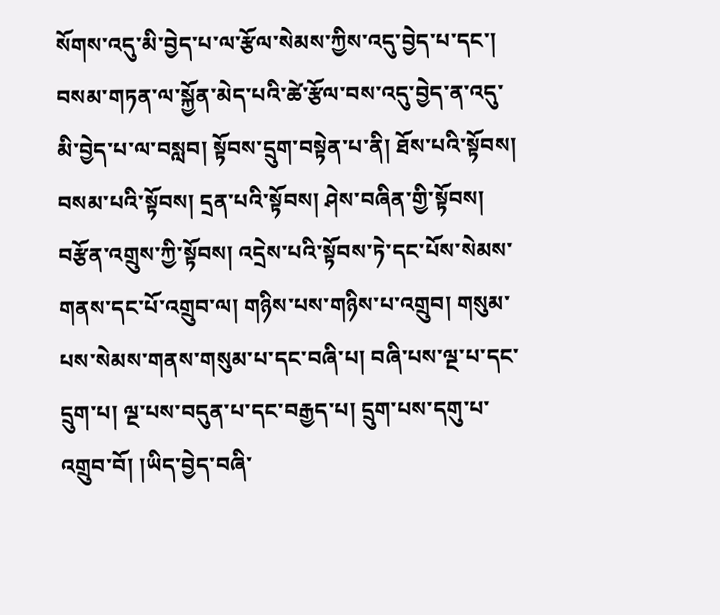སོགས་འདུ་མི་བྱེད་པ་ལ་རྩོལ་སེམས་ཀྱིས་འདུ་བྱེད་པ་དང་། བསམ་གཏན་ལ་སྐྱོན་མེད་པའི་ཚེ་རྩོལ་བས་འདུ་བྱེད་ན་འདུ་མི་བྱེད་པ་ལ་བསླབ། སྟོབས་དྲུག་བསྟེན་པ་ནི། ཐོས་པའི་སྟོབས། བསམ་པའི་སྟོབས། དྲན་པའི་སྟོབས། ཤེས་བཞིན་གྱི་སྟོབས། བརྩོན་འགྲུས་ཀྱི་སྟོབས། འདྲེས་པའི་སྟོབས་ཏེ་དང་པོས་སེམས་གནས་དང་པོ་འགྲུབ་ལ། གཉིས་པས་གཉིས་པ་འགྲུབ། གསུམ་པས་སེམས་གནས་གསུམ་པ་དང་བཞི་པ། བཞི་པས་ལྔ་པ་དང་དྲུག་པ། ལྔ་པས་བདུན་པ་དང་བརྒྱད་པ། དྲུག་པས་དགུ་པ་འགྲུབ་བོ། །ཡིད་བྱེད་བཞི་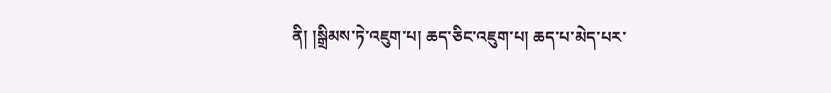ནི། །སྒྲིམས་ཏེ་འཇུག་པ། ཆད་ཅིང་འཇུག་པ། ཆད་པ་མེད་པར་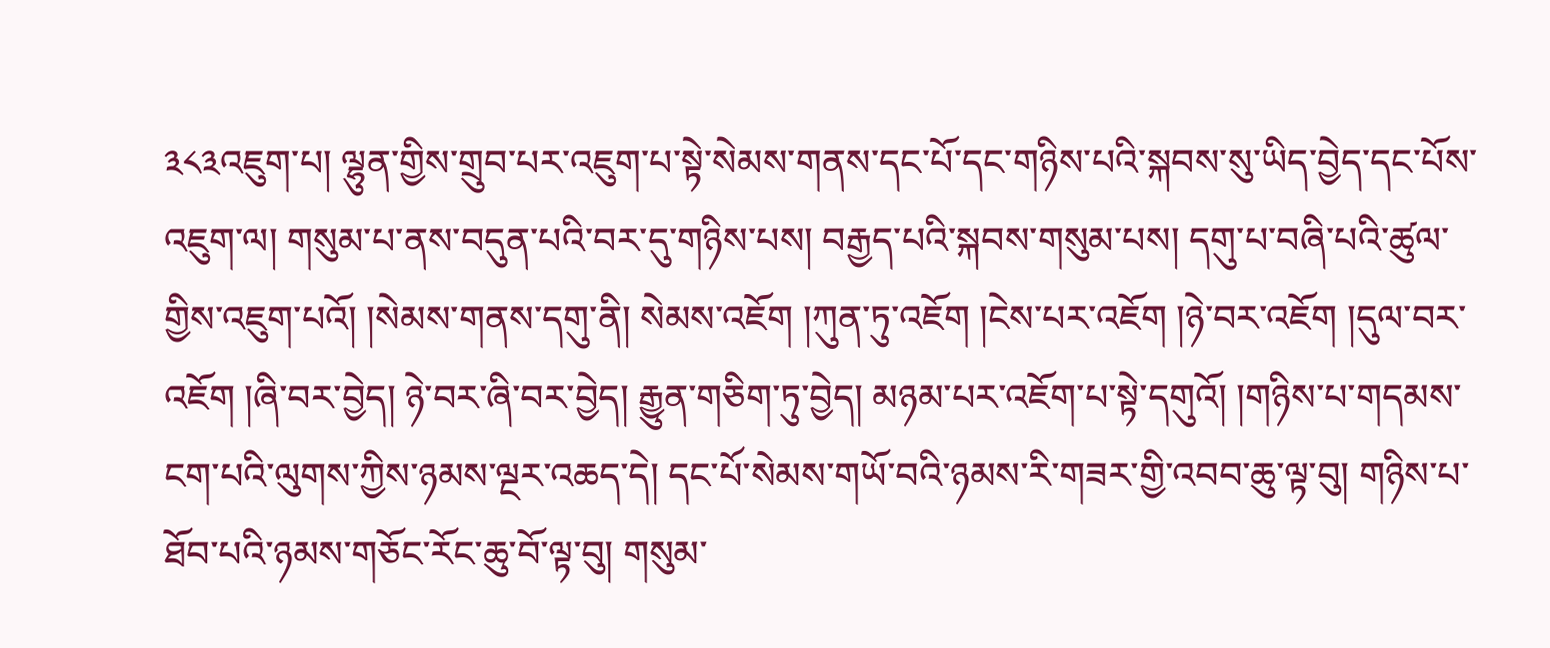༣༨༣འཇུག་པ། ལྷུན་གྱིས་གྲུབ་པར་འཇུག་པ་སྟེ་སེམས་གནས་དང་པོ་དང་གཉིས་པའི་སྐབས་སུ་ཡིད་བྱེད་དང་པོས་འཇུག་ལ། གསུམ་པ་ནས་བདུན་པའི་བར་དུ་གཉིས་པས། བརྒྱད་པའི་སྐབས་གསུམ་པས། དགུ་པ་བཞི་པའི་ཚུལ་གྱིས་འཇུག་པའོ། །སེམས་གནས་དགུ་ནི། སེམས་འཇོག །ཀུན་ཏུ་འཇོག །ངེས་པར་འཇོག །ཉེ་བར་འཇོག །དུལ་བར་འཇོག །ཞི་བར་བྱེད། ཉེ་བར་ཞི་བར་བྱེད། རྒྱུན་གཅིག་ཏུ་བྱེད། མཉམ་པར་འཇོག་པ་སྟེ་དགུའོ། །གཉིས་པ་གདམས་ངག་པའི་ལུགས་ཀྱིས་ཉམས་ལྔར་འཆད་དེ། དང་པོ་སེམས་གཡོ་བའི་ཉམས་རི་གཟར་གྱི་འབབ་ཆུ་ལྟ་བུ། གཉིས་པ་ཐོབ་པའི་ཉམས་གཅོང་རོང་ཆུ་བོ་ལྟ་བུ། གསུམ་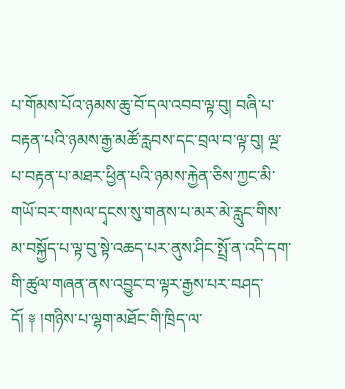པ་གོམས་པོའ་ཉམས་ཆུ་བོ་དལ་འབབ་ལྟ་བུ། བཞི་པ་བརྟན་པའི་ཉམས་རྒྱ་མཚོ་རླབས་དང་བྲལ་བ་ལྟ་བུ། ལྔ་པ་བརྟན་པ་མཐར་ཕྱིན་པའི་ཉམས་རྐྱེན་ཅིས་ཀྱང་མི་གཡོ་བར་གསལ་དྭངས་སུ་གནས་པ་མར་མེ་རླུང་གིས་མ་བསྐྱོད་པ་ལྟ་བུ་སྟེ་འཆད་པར་ནུས་ཤིང་སྤྲོ་ན་འདི་དག་གི་ཚུལ་གཞན་ནས་འབྱུང་བ་ལྟར་རྒྱས་པར་བཤད་དོ། ༈ །གཉིས་པ་ལྷག་མཐོང་གི་ཁྲིད་ལ་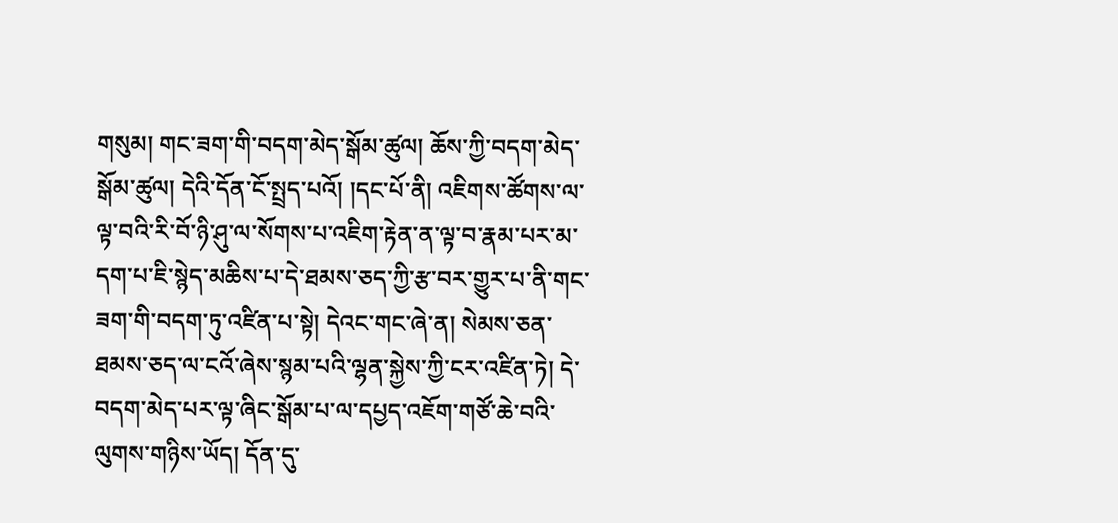གསུམ། གང་ཟག་གི་བདག་མེད་སྒོམ་ཚུལ། ཆོས་ཀྱི་བདག་མེད་སྒོམ་ཚུལ། དེའི་དོན་ངོ་སྤྲད་པའོ། །དང་པོ་ནི། འཇིགས་ཚོགས་ལ་ལྟ་བའི་རི་བོ་ཉི་ཤུ་ལ་སོགས་པ་འཇིག་རྟེན་ན་ལྟ་བ་རྣམ་པར་མ་དག་པ་ཇི་སྙེད་མཆིས་པ་དེ་ཐམས་ཅད་ཀྱི་རྩ་བར་གྱུར་པ་ནི་གང་ཟག་གི་བདག་ཏུ་འཛིན་པ་སྟེ། དེའང་གང་ཞེ་ན། སེམས་ཅན་ཐམས་ཅད་ལ་ངའོ་ཞེས་སྙམ་པའི་ལྷན་སྐྱེས་ཀྱི་ངར་འཛིན་ཏེ། དེ་བདག་མེད་པར་ལྟ་ཞིང་སྒོམ་པ་ལ་དཔྱད་འཇོག་གཙོ་ཆེ་བའི་ལུགས་གཉིས་ཡོད། དོན་དུ་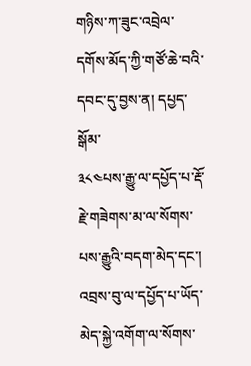གཉིས་ཀ་ཟུང་འབྲེལ་དགོས་མོད་ཀྱི་གཙོ་ཆེ་བའི་དབང་དུ་བྱས་ན། དཔྱད་སྒོམ་
༣༨༤པས་རྒྱུ་ལ་དཔྱོད་པ་རྡོ་རྗེ་གཟེགས་མ་ལ་སོགས་པས་རྒྱུའི་བདག་མེད་དང་། འབྲས་བུ་ལ་དཔྱོད་པ་ཡོད་མེད་སྐྱེ་འགོག་ལ་སོགས་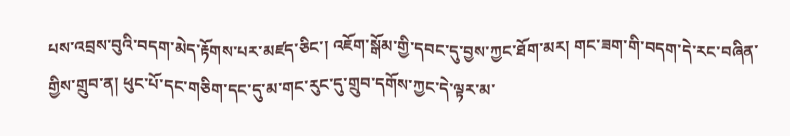པས་འབྲས་བུའི་བདག་མེད་རྟོགས་པར་མཛད་ཅིང་། འཇོག་སྒོམ་གྱི་དབང་དུ་བྱས་ཀྱང་ཐོག་མར། གང་ཟག་གི་བདག་དེ་རང་བཞིན་གྱིས་གྲུབ་ན། ཕུང་པོ་དང་གཅིག་དང་དུ་མ་གང་རུང་དུ་གྲུབ་དགོས་ཀྱང་དེ་ལྟར་མ་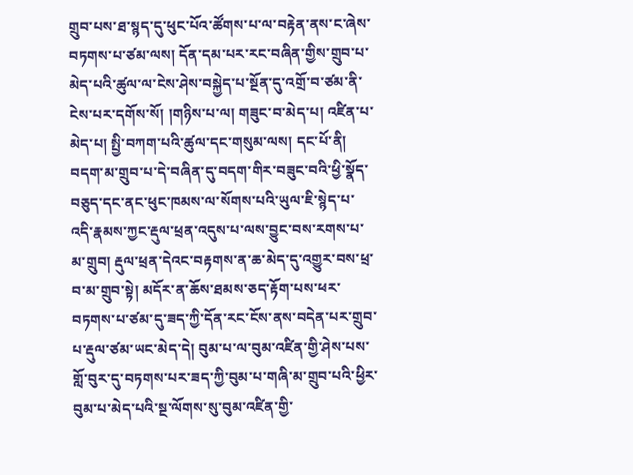གྲུབ་པས་ཐ་སྙད་དུ་ཕུང་པོའ་ཚོགས་པ་ལ་བརྟེན་ནས་ང་ཞེས་བཏགས་པ་ཙམ་ལས། དོན་དམ་པར་རང་བཞིན་གྱིས་གྲུབ་པ་མེད་པའི་ཚུལ་ལ་ངེས་ཤེས་བསྐྱེད་པ་སྔོན་དུ་འགྲོ་བ་ཙམ་ནི་ངེས་པར་དགོས་སོ། །གཉིས་པ་ལ། གཟུང་བ་མེད་པ། འཛིན་པ་མེད་པ། སྤྱི་བཀག་པའི་ཚུལ་དང་གསུམ་ལས། དང་པོ་ནི། བདག་མ་གྲུབ་པ་དེ་བཞིན་དུ་བདག་གིར་བཟུང་བའི་ཕྱི་སྣོད་བཅུད་དང་ནང་ཕུང་ཁམས་ལ་སོགས་པའི་ཡུལ་ཇི་སྙེད་པ་འདི་རྣམས་ཀྱང་རྡུལ་ཕྲན་འདུས་པ་ལས་བྱུང་བས་རགས་པ་མ་གྲུབ། རྡུལ་ཕྲན་དེའང་བརྟགས་ན་ཆ་མེད་དུ་འགྱུར་བས་ཕྲ་བ་མ་གྲུབ་སྟེ། མདོར་ན་ཆོས་ཐམས་ཅད་རྟོག་པས་ཕར་བཏགས་པ་ཙམ་དུ་ཟད་ཀྱི་དོན་རང་ངོས་ནས་བདེན་པར་གྲུབ་པ་རྡུལ་ཙམ་ཡང་མེད་དེ། བུམ་པ་ལ་བུམ་འཛིན་གྱི་ཤེས་པས་གློ་བུར་དུ་བཏགས་པར་ཟད་ཀྱི་བུམ་པ་གཞི་མ་གྲུབ་པའི་ཕྱིར་བུམ་པ་མེད་པའི་སྔ་ལོགས་སུ་བུམ་འཛིན་གྱི་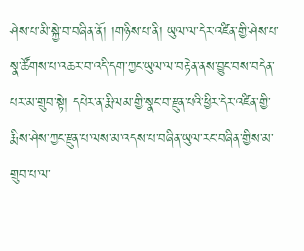ཤེས་པ་མི་སྐྱེ་བ་བཞིན་ནོ། །གཉིས་པ་ནི། ཡུལ་ལ་དེར་འཛིན་གྱི་ཤེས་པ་སྣ་ཚོགས་པ་འཆར་བ་འདི་དག་ཀྱང་ཡུལ་ལ་བརྟེན་ནས་བྱུང་བས་བདེན་པར་མ་གྲུབ་སྟེ། དཔེར་ན་རྨི་ལམ་གྱི་སྣང་བ་རྫུན་པའི་ཕྱིར་དེར་འཛིན་གྱི་རྨིས་ཤེས་ཀྱང་རྫུན་པ་ལས་མ་འདས་པ་བཞིན་ཡུལ་རང་བཞིན་གྱིས་མ་གྲུབ་པ་ལ་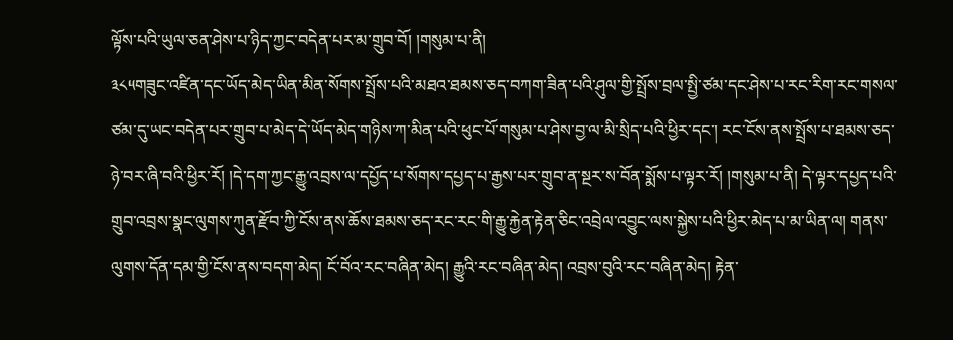ལྟོས་པའི་ཡུལ་ཅན་ཤེས་པ་ཉིད་ཀྱང་བདེན་པར་མ་གྲུབ་བོ། །གསུམ་པ་ནི།
༣༨༥གཟུང་འཛིན་དང་ཡོད་མེད་ཡིན་མིན་སོགས་སྤྲོས་པའི་མཐའ་ཐམས་ཅད་བཀག་ཟིན་པའི་ཤུལ་གྱི་སྤྲོས་བྲལ་སྤྱི་ཙམ་དང་ཤེས་པ་རང་རིག་རང་གསལ་ཙམ་དུ་ཡང་བདེན་པར་གྲུབ་པ་མེད་དེ་ཡོད་མེད་གཉིས་ཀ་མིན་པའི་ཕུང་པོ་གསུམ་པ་ཤེས་བྱ་ལ་མི་སྲིད་པའི་ཕྱིར་དང་། རང་ངོས་ནས་སྤྲོས་པ་ཐམས་ཅད་ཉེ་བར་ཞི་བའི་ཕྱིར་རོ། །དེ་དག་ཀྱང་རྒྱུ་འབྲས་ལ་དཔྱོད་པ་སོགས་དཔྱད་པ་རྒྱས་པར་གྲུབ་ན་སྔར་ས་བོན་སྨོས་པ་ལྟར་རོ། །གསུམ་པ་ནི། དེ་ལྟར་དཔྱད་པའི་གྲུབ་འབྲས་སྣང་ལུགས་ཀུན་རྫོབ་ཀྱི་ངོས་ནས་ཆོས་ཐམས་ཅད་རང་རང་གི་རྒྱུ་རྐྱེན་རྟེན་ཅིང་འབྲེལ་འབྱུང་ལས་སྐྱེས་པའི་ཕྱིར་མེད་པ་མ་ཡིན་ལ། གནས་ལུགས་དོན་དམ་གྱི་ངོས་ནས་བདག་མེད། ངོ་བོའ་རང་བཞིན་མེད། རྒྱུའི་རང་བཞིན་མེད། འབྲས་བུའི་རང་བཞིན་མེད། རྟེན་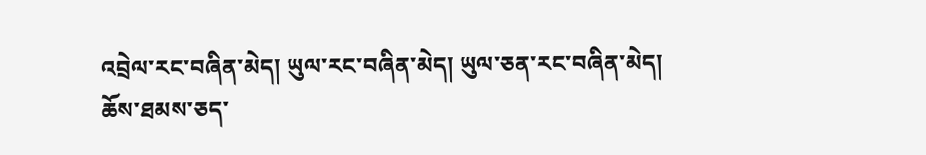འབྲེལ་རང་བཞིན་མེད། ཡུལ་རང་བཞིན་མེད། ཡུལ་ཅན་རང་བཞིན་མེད། ཆོས་ཐམས་ཅད་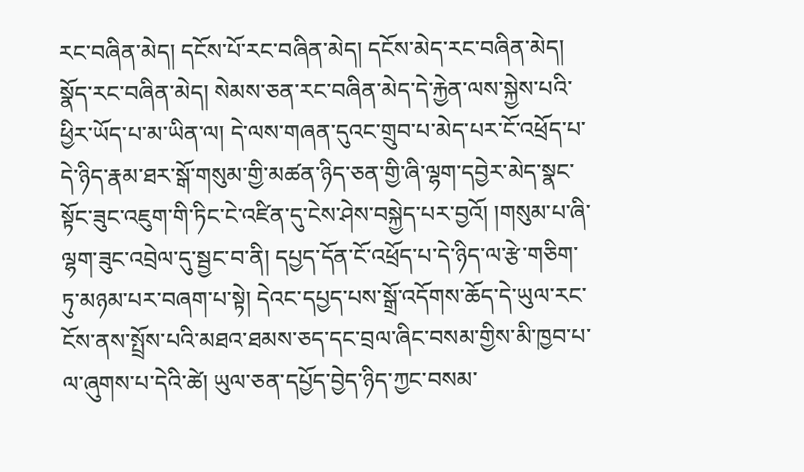རང་བཞིན་མེད། དངོས་པོ་རང་བཞིན་མེད། དངོས་མེད་རང་བཞིན་མེད། སྣོད་རང་བཞིན་མེད། སེམས་ཅན་རང་བཞིན་མེད་དེ་རྐྱེན་ལས་སྐྱེས་པའི་ཕྱིར་ཡོད་པ་མ་ཡིན་ལ། དེ་ལས་གཞན་དུའང་གྲུབ་པ་མེད་པར་ངོ་འཕྲོད་པ་དེ་ཉིད་རྣམ་ཐར་སྒོ་གསུམ་གྱི་མཚན་ཉིད་ཅན་གྱི་ཞི་ལྷག་དབྱེར་མེད་སྣང་སྟོང་ཟུང་འཇུག་གི་ཏིང་ངེ་འཛིན་དུ་ངེས་ཤེས་བསྐྱེད་པར་བྱའོ། །གསུམ་པ་ཞི་ལྷག་ཟུང་འབྲེལ་དུ་སྦྱང་བ་ནི། དཔྱད་དོན་ངོ་འཕྲོད་པ་དེ་ཉིད་ལ་རྩེ་གཅིག་ཏུ་མཉམ་པར་བཞག་པ་སྟེ། དེའང་དཔྱད་པས་སྒྲོ་འདོགས་ཆོད་དེ་ཡུལ་རང་ངོས་ནས་སྤྲོས་པའི་མཐའ་ཐམས་ཅད་དང་བྲལ་ཞིང་བསམ་གྱིས་མི་ཁྱབ་པ་ལ་ཞུགས་པ་དེའི་ཚེ། ཡུལ་ཅན་དཔྱོད་བྱེད་ཉིད་ཀྱང་བསམ་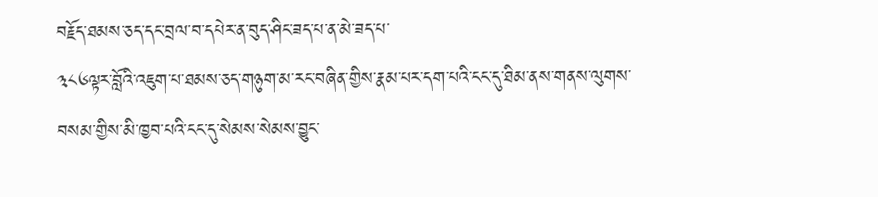བརྗོད་ཐམས་ཅད་དང་བྲལ་བ་དཔེར་ན་བུད་ཤིང་ཟད་པ་ན་མེ་ཟད་པ་
༣༨༦ལྟར་བློའི་འཇུག་པ་ཐམས་ཅད་གཉུག་མ་རང་བཞིན་གྱིས་རྣམ་པར་དག་པའི་ངང་དུ་ཐིམ་ནས་གནས་ལུགས་བསམ་གྱིས་མི་ཁྱབ་པའི་ངང་དུ་སེམས་སེམས་བྱུང་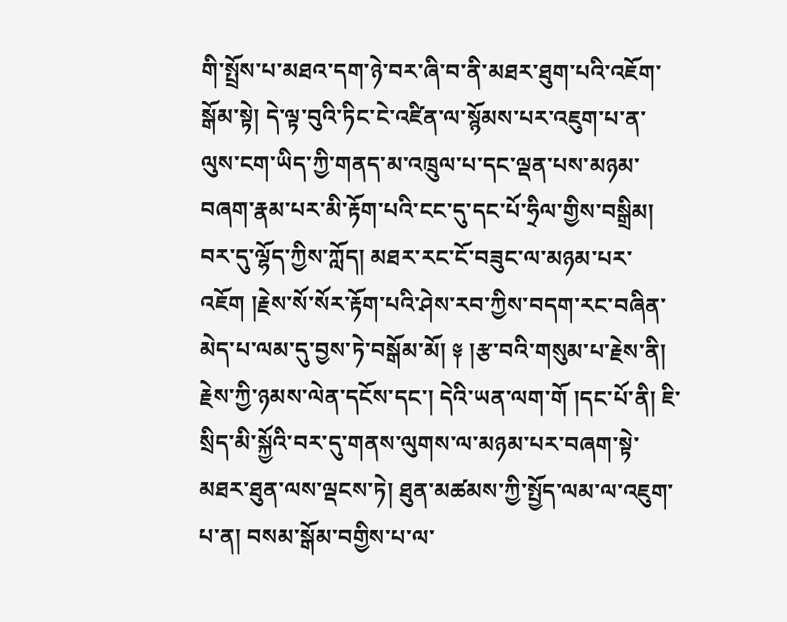གི་སྤྲོས་པ་མཐའ་དག་ཉེ་བར་ཞི་བ་ནི་མཐར་ཐུག་པའི་འཇོག་སྒོམ་སྟེ། དེ་ལྟ་བུའི་ཏིང་ངེ་འཛིན་ལ་སྙོམས་པར་འཇུག་པ་ན་ལུས་ངག་ཡིད་ཀྱི་གནད་མ་འཁྲུལ་པ་དང་ལྡན་པས་མཉམ་བཞག་རྣམ་པར་མི་རྟོག་པའི་ངང་དུ་དང་པོ་ཧྲིལ་གྱིས་བསྒྲིམ། བར་དུ་ལྷོད་ཀྱིས་ཀློད། མཐར་རང་ངོ་བཟུང་ལ་མཉམ་པར་འཇོག །རྗེས་སོ་སོར་རྟོག་པའི་ཤེས་རབ་ཀྱིས་བདག་རང་བཞིན་མེད་པ་ལམ་དུ་བྱས་ཏེ་བསྒོམ་མོ། ༈ །རྩ་བའི་གསུམ་པ་རྗེས་ནི། རྗེས་ཀྱི་ཉམས་ལེན་དངོས་དང་། དེའི་ཡན་ལག་གོ །དང་པོ་ནི། ཇི་སྲིད་མི་སྐྱོའི་བར་དུ་གནས་ལུགས་ལ་མཉམ་པར་བཞག་སྟེ་མཐར་ཐུན་ལས་ལྡངས་ཏེ། ཐུན་མཚམས་ཀྱི་སྤྱོད་ལམ་ལ་འཇུག་པ་ན། བསམ་སྒོམ་བགྱིས་པ་ལ་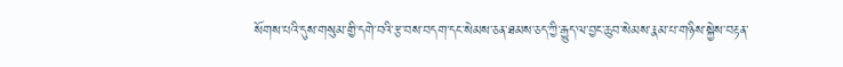སོགས་པའི་དུས་གསུམ་གྱི་དགེ་བའི་རྩ་བས་བདག་དང་སེམས་ཅན་ཐམས་ཅད་ཀྱི་རྒྱུད་ལ་བྱང་ཆུབ་སེམས་རྣམ་པ་གཉིས་སྐྱེས་བརྟན་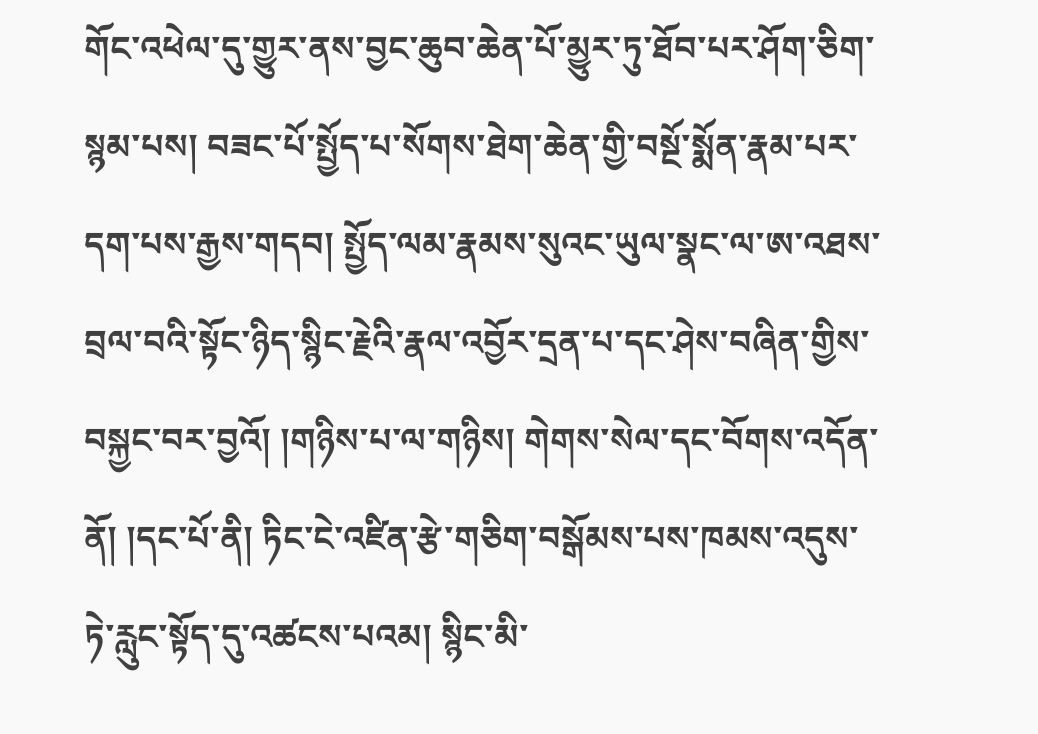གོང་འཕེལ་དུ་གྱུར་ནས་བྱང་ཆུབ་ཆེན་པོ་མྱུར་ཏུ་ཐོབ་པར་ཤོག་ཅིག་སྙམ་པས། བཟང་པོ་སྤྱོད་པ་སོགས་ཐེག་ཆེན་གྱི་བསྔོ་སྨོན་རྣམ་པར་དག་པས་རྒྱས་གདབ། སྤྱོད་ལམ་རྣམས་སུའང་ཡུལ་སྣང་ལ་ཨ་འཐས་བྲལ་བའི་སྟོང་ཉིད་སྙིང་རྗེའི་རྣལ་འབྱོར་དྲན་པ་དང་ཤེས་བཞིན་གྱིས་བསྐྱང་བར་བྱའོ། །གཉིས་པ་ལ་གཉིས། གེགས་སེལ་དང་བོགས་འདོན་ནོ། །དང་པོ་ནི། ཏིང་ངེ་འཛིན་རྩེ་གཅིག་བསྒོམས་པས་ཁམས་འདུས་ཏེ་རླུང་སྟོད་དུ་འཚངས་པའམ། སྙིང་མི་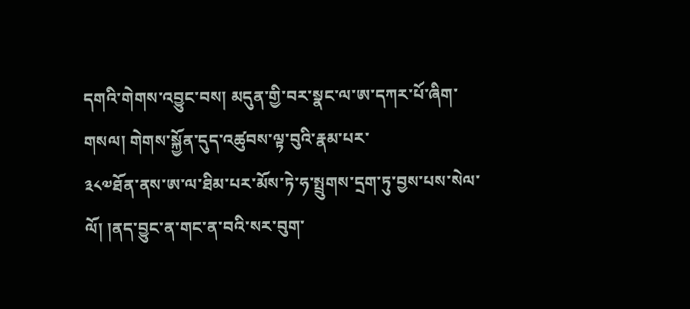དགའི་གེགས་འབྱུང་བས། མདུན་གྱི་བར་སྣང་ལ་ཨ་དཀར་པོ་ཞིག་གསལ། གེགས་སྐྱོན་དུད་འཚུབས་ལྟ་བུའི་རྣམ་པར་
༣༨༧ཐོན་ནས་ཨ་ལ་ཐིམ་པར་མོས་ཏེ་ཧ་སྤྲུགས་དྲག་ཏུ་བྱས་པས་སེལ་ལོ། །ནད་བྱུང་ན་གང་ན་བའི་སར་བུག་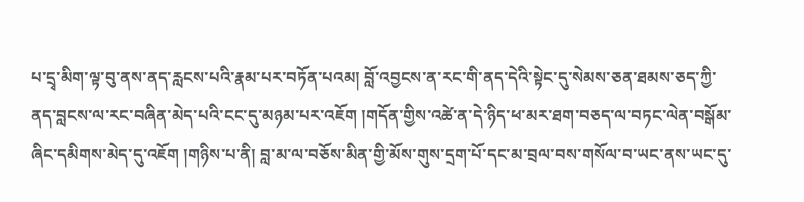པ་དྲྭ་མིག་ལྟ་བུ་ནས་ནད་རླངས་པའི་རྣམ་པར་བཏོན་པའམ། བློ་འབྱངས་ན་རང་གི་ནད་དེའི་སྟེང་དུ་སེམས་ཅན་ཐམས་ཅད་ཀྱི་ནད་བླངས་ལ་རང་བཞིན་མེད་པའི་ངང་དུ་མཉམ་པར་འཇོག །གདོན་གྱིས་འཚེ་ན་དེ་ཉིད་ཕ་མར་ཐག་བཅད་ལ་བཏང་ལེན་བསྒོམ་ཞིང་དམིགས་མེད་དུ་འཇོག །གཉིས་པ་ནི། བླ་མ་ལ་བཅོས་མིན་གྱི་མོས་གུས་དྲག་པོ་དང་མ་བྲལ་བས་གསོལ་བ་ཡང་ནས་ཡང་དུ་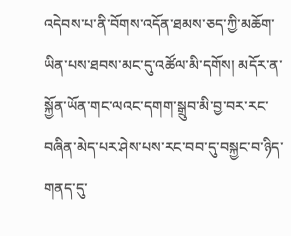འདེབས་པ་ནི་བོགས་འདོན་ཐམས་ཅད་ཀྱི་མཆོག་ཡིན་པས་ཐབས་མང་དུ་འཚོལ་མི་དགོས། མདོར་ན་སྐྱོན་ཡོན་གང་ལའང་དགག་སྒྲུབ་མི་བྱ་བར་རང་བཞིན་མེད་པར་ཤེས་པས་རང་བབ་དུ་བསྐྱང་བ་ཉིད་གནད་དུ་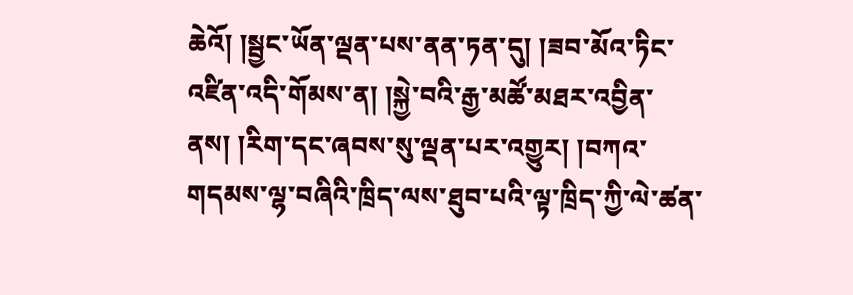ཆེའོ། །སྦྱང་ཡོན་ལྡན་པས་ནན་ཏན་དུ། །ཟབ་མོའ་ཏིང་འཛིན་འདི་གོམས་ན། །སྐྱེ་བའི་རྒྱ་མཚོ་མཐར་འབྱིན་ནས། །རིག་དང་ཞབས་སུ་ལྡན་པར་འགྱུར། །བཀའ་གདམས་ལྷ་བཞིའི་ཁྲིད་ལས་ཐུབ་པའི་ལྟ་ཁྲིད་ཀྱི་ལེ་ཚན་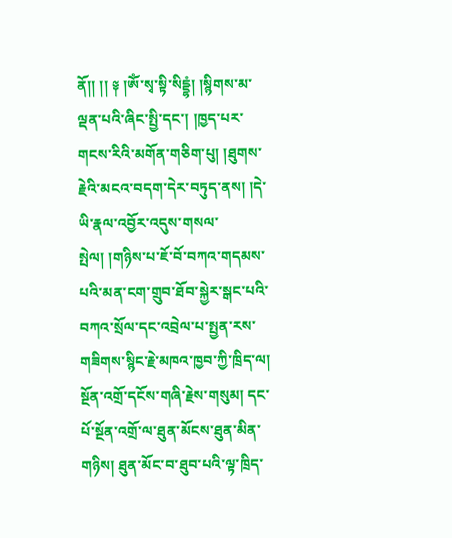ནོ།། །། ༈ །ༀ་སྭ་སྟི་སིདྡྷཾ། །སྙིགས་མ་ལྡན་པའི་ཞིང་སྤྱི་དང་། །ཁྱད་པར་གངས་རིའི་མགོན་གཅིག་པུ། །ཐུགས་རྗེའི་མངའ་བདག་དེར་བཏུད་ནས། །དེ་ཡི་རྣལ་འབྱོར་འདུས་གསལ་སྤེལ། །གཉིས་པ་ཇོ་བོ་བཀའ་གདམས་པའི་མན་ངག་གྲུབ་ཐོབ་སྐྱེར་སྒང་པའི་བཀའ་སྲོལ་དང་འབྲེལ་པ་སྤྱན་རས་གཟིགས་སྙིང་རྗེ་མཁའ་ཁྱབ་ཀྱི་ཁྲིད་ལ། སྔོན་འགྲོ་དངོས་གཞི་རྗེས་གསུམ། དང་པོ་སྔོན་འགྲོ་ལ་ཐུན་མོངས་ཐུན་མིན་གཉིས། ཐུན་མོང་བ་ཐུབ་པའི་ལྟ་ཁྲིད་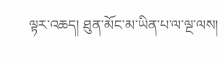ལྟར་འཆད། ཐུན་མོང་མ་ཡིན་པ་ལ་ལྔ་ལས།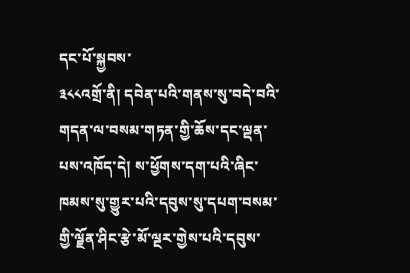དང་པོ་སྐྱབས་
༣༨༨འགྲོ་ནི། དབེན་པའི་གནས་སུ་བདེ་བའི་གདན་ལ་བསམ་གཏན་གྱི་ཆོས་དང་ལྡན་པས་འཁོད་དེ། ས་ཕྱོགས་དག་པའི་ཞིང་ཁམས་སུ་གྱུར་པའི་དབུས་སུ་དཔག་བསམ་གྱི་ལྗོན་ཤིང་རྩེ་མོ་ལྔར་གྱེས་པའི་དབུས་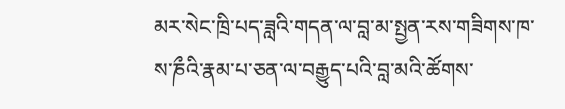མར་སེང་ཁྲི་པད་ཟླའི་གདན་ལ་བླ་མ་སྤྱན་རས་གཟིགས་ཁ་ས་ཎྀའི་རྣམ་པ་ཅན་ལ་བརྒྱུད་པའི་བླ་མའི་ཚོགས་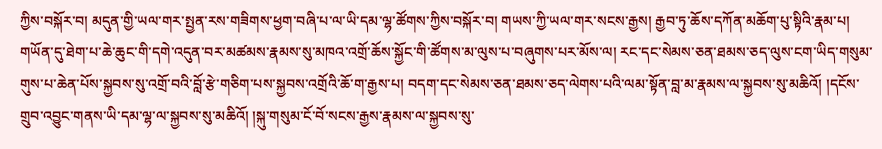ཀྱིས་བསྐོར་བ། མདུན་གྱི་ཡལ་གར་སྤྱན་རས་གཟིགས་ཕྱག་བཞི་པ་ལ་ཡི་དམ་ལྷ་ཚོགས་ཀྱིས་བསྐོར་བ། གཡས་ཀྱི་ཡལ་གར་སངས་རྒྱས། རྒྱབ་ཏུ་ཆོས་དཀོན་མཆོག་པུ་སྟིའི་རྣམ་པ། གཡོན་དུ་ཐེག་པ་ཆེ་ཆུང་གི་དགེ་འདུན་བར་མཚམས་རྣམས་སུ་མཁའ་འགྲོ་ཆོས་སྐྱོང་གི་ཚོགས་མ་ལུས་པ་བཞུགས་པར་མོས་ལ། རང་དང་སེམས་ཅན་ཐམས་ཅད་ལུས་ངག་ཡིད་གསུམ་གུས་པ་ཆེན་པོས་སྐྱབས་སུ་འགྲོ་བའི་བློ་རྩེ་གཅིག་པས་སྐྱབས་འགྲོའི་ཆོ་ག་རྒྱས་པ། བདག་དང་སེམས་ཅན་ཐམས་ཅད་ལེགས་པའི་ལམ་སྟོན་བླ་མ་རྣམས་ལ་སྐྱབས་སུ་མཆིའོ། །དངོས་གྲུབ་འབྱུང་གནས་ཡི་དམ་ལྷ་ལ་སྐྱབས་སུ་མཆིའོ། །སྐུ་གསུམ་ངོ་བོ་སངས་རྒྱས་རྣམས་ལ་སྐྱབས་སུ་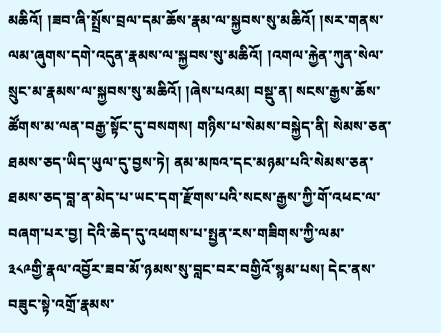མཆིའོ། །ཟབ་ཞི་སྤྲོས་བྲལ་དམ་ཆོས་རྣམ་ལ་སྐྱབས་སུ་མཆིའོ། །སར་གནས་ལམ་ཞུགས་དགེ་འདུན་རྣམས་ལ་སྐྱབས་སུ་མཆིའོ། །འགལ་རྐྱེན་ཀུན་སེལ་སྲུང་མ་རྣམས་ལ་སྐྱབས་སུ་མཆིའོ། །ཞེས་པའམ། བསྡུ་ན། སངས་རྒྱས་ཆོས་ཚོགས་མ་ལན་བརྒྱ་སྟོང་དུ་བསགས། གཉིས་པ་སེམས་བསྐྱེད་ནི། སེམས་ཅན་ཐམས་ཅད་ཡིད་ཡུལ་དུ་བྱས་ཏེ། ནམ་མཁའ་དང་མཉམ་པའི་སེམས་ཅན་ཐམས་ཅད་བླ་ན་མེད་པ་ཡང་དག་རྫོགས་པའི་སངས་རྒྱས་ཀྱི་གོ་འཕང་ལ་བཞག་པར་བྱ། དེའི་ཆེད་དུ་འཕགས་པ་སྤྱན་རས་གཟིགས་ཀྱི་ལམ་
༣༨༩གྱི་རྣལ་འབྱོར་ཟབ་མོ་ཉམས་སུ་བླང་བར་བགྱིའོ་སྙམ་པས། དེང་ནས་བཟུང་སྟེ་འགྲོ་རྣམས་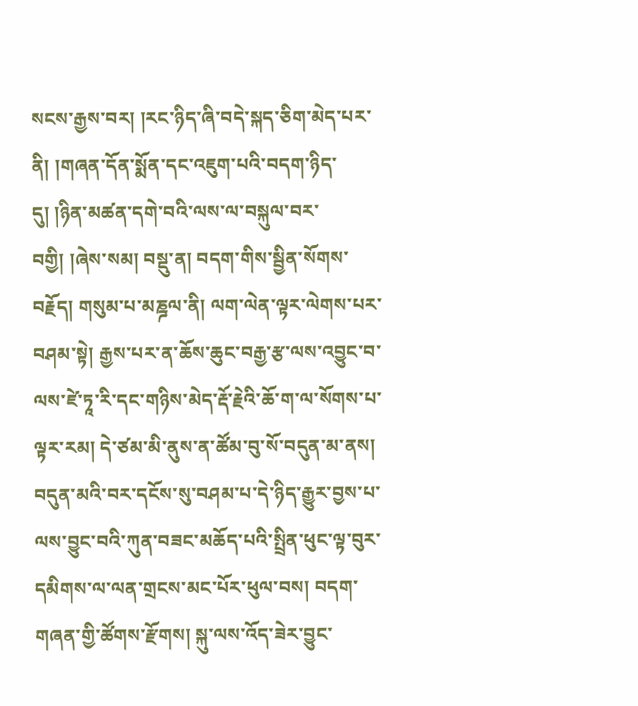སངས་རྒྱས་བར། །རང་ཉིད་ཞི་བདེ་སྐད་ཅིག་མེད་པར་ནི། །གཞན་དོན་སྨོན་དང་འཇུག་པའི་བདག་ཉིད་དུ། །ཉིན་མཚན་དགེ་བའི་ལས་ལ་བསྐུལ་བར་བགྱི། །ཞེས་སམ། བསྡུ་ན། བདག་གིས་སྦྱིན་སོགས་བརྗོད། གསུམ་པ་མཎྜལ་ནི། ལག་ལེན་ལྟར་ལེགས་པར་བཤམ་སྟེ། རྒྱས་པར་ན་ཆོས་ཆུང་བརྒྱ་རྩ་ལས་འབྱུང་བ་ལས་ཛེ་ཏཱ་རི་དང་གཉིས་མེད་རྡོ་རྗེའི་ཆོ་ག་ལ་སོགས་པ་ལྟར་རམ། དེ་ཙམ་མི་ནུས་ན་ཚོམ་བུ་སོ་བདུན་མ་ནས། བདུན་མའི་བར་དངོས་སུ་བཤམ་པ་དེ་ཉིད་རྒྱུར་བྱས་པ་ལས་བྱུང་བའི་ཀུན་བཟང་མཆོད་པའི་སྤྲིན་ཕུང་ལྟ་བུར་དམིགས་ལ་ལན་གྲངས་མང་པོར་ཕུལ་བས། བདག་གཞན་གྱི་ཚོགས་རྫོགས། སྐུ་ལས་འོད་ཟེར་བྱུང་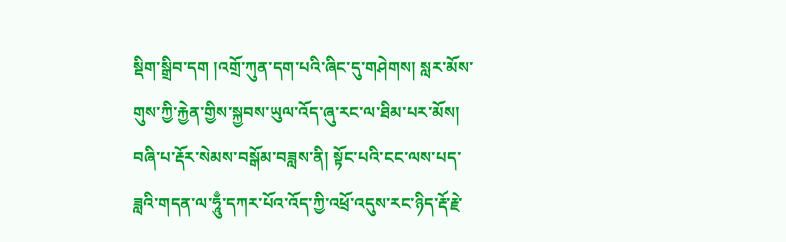སྡིག་སྒྲིབ་དག །འགྲོ་ཀུན་དག་པའི་ཞིང་དུ་གཤེགས། སླར་མོས་གུས་ཀྱི་རྐྱེན་གྱིས་སྐྱབས་ཡུལ་འོད་ཞུ་རང་ལ་ཐིམ་པར་མོས། བཞི་པ་རྡོར་སེམས་བསྒོམ་བཟླས་ནི། སྟོང་པའི་ངང་ལས་པད་ཟླའི་གདན་ལ་ཧཱུྃ་དཀར་པོའ་འོད་ཀྱི་འཕྲོ་འདུས་རང་ཉིད་རྡོ་རྗེ་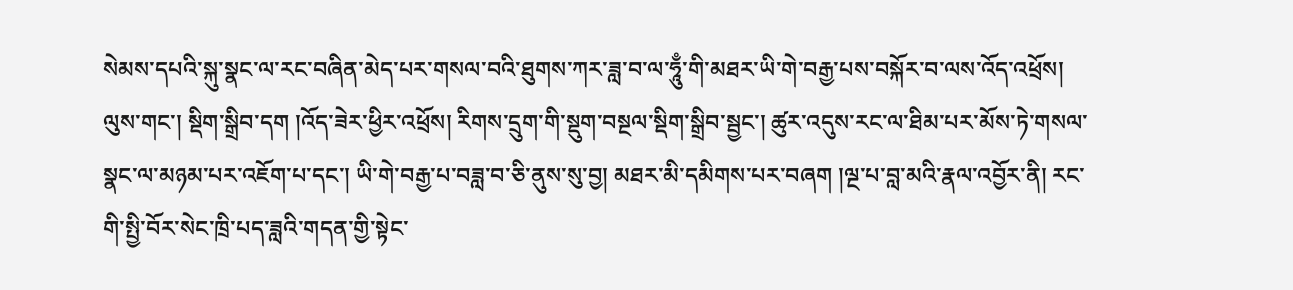སེམས་དཔའི་སྐུ་སྣང་ལ་རང་བཞིན་མེད་པར་གསལ་བའི་ཐུགས་ཀར་ཟླ་བ་ལ་ཧཱུྃ་གི་མཐར་ཡི་གེ་བརྒྱ་པས་བསྐོར་བ་ལས་འོད་འཕྲོས། ལུས་གང་། སྡིག་སྒྲིབ་དག །འོད་ཟེར་ཕྱིར་འཕྲོས། རིགས་དྲུག་གི་སྡུག་བསྔལ་སྡིག་སྒྲིབ་སྦྱང་། ཚུར་འདུས་རང་ལ་ཐིམ་པར་མོས་ཏེ་གསལ་སྣང་ལ་མཉམ་པར་འཇོག་པ་དང་། ཡི་གེ་བརྒྱ་པ་བཟླ་བ་ཅི་ནུས་སུ་བྱ། མཐར་མི་དམིགས་པར་བཞག །ལྔ་པ་བླ་མའི་རྣལ་འབྱོར་ནི། རང་གི་སྤྱི་བོར་སེང་ཁྲི་པད་ཟླའི་གདན་གྱི་སྟེང་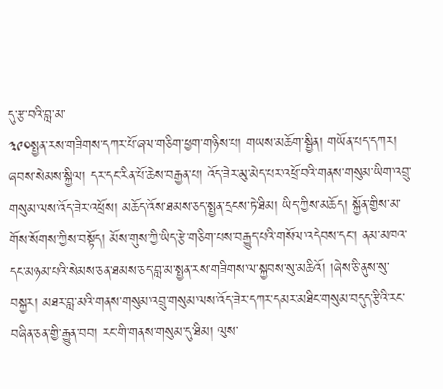དུ་རྩ་བའི་བླ་མ་
༣༩༠སྤྱན་རས་གཟིགས་དཀར་པོ་ཞལ་གཅིག་ཕྱག་གཉིས་པ། གཡས་མཆོག་སྦྱིན། གཡོན་པད་དཀར། ཞབས་སེམས་སྐྱིལ། དར་དང་རིན་པོ་ཆེས་བརྒྱན་པ། འོད་ཟེར་མུ་མེད་པར་འཕྲོ་བའི་གནས་གསུམ་ཡིག་འབྲུ་གསུམ་ལས་འོད་ཟེར་འཕྲོས། མཆོད་འོས་ཐམས་ཅད་སྤྱན་དྲངས་ཏེ་ཐིམ། ཡིད་ཀྱིས་མཆོད། སྐྱོན་གྱིས་མ་གོས་སོགས་ཀྱིས་བསྟོད། མོས་གུས་ཀྱི་ཡིད་རྩེ་གཅིག་པས་བརྒྱུད་པའི་གསོལ་འདེབས་དང་། ནམ་མཁའ་དང་མཉམ་པའི་སེམས་ཅན་ཐམས་ཅད་བླ་མ་སྤྱན་རས་གཟིགས་ལ་སྐྱབས་སུ་མཆིའོ། །ཞེས་ཅི་ནུས་སུ་བསྐྱར། མཐར་བླ་མའི་གནས་གསུམ་འབྲུ་གསུམ་ལས་འོད་ཟེར་དཀར་དམར་མཐིང་གསུམ་བདུད་རྩིའི་རང་བཞིན་ཅན་གྱི་རྒྱུན་བབ། རང་གི་གནས་གསུམ་དུ་ཐིམ། ལུས་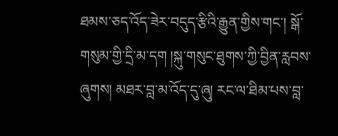ཐམས་ཅད་འོད་ཟེར་བདུད་རྩིའི་རྒྱུན་གྱིས་གང་། སྒོ་གསུམ་གྱི་དྲི་མ་དག །སྐུ་གསུང་ཐུགས་ཀྱི་བྱིན་རླབས་ཞུགས། མཐར་བླ་མ་འོད་དུ་ཞུ། རང་ལ་ཐིམ་པས་བླ་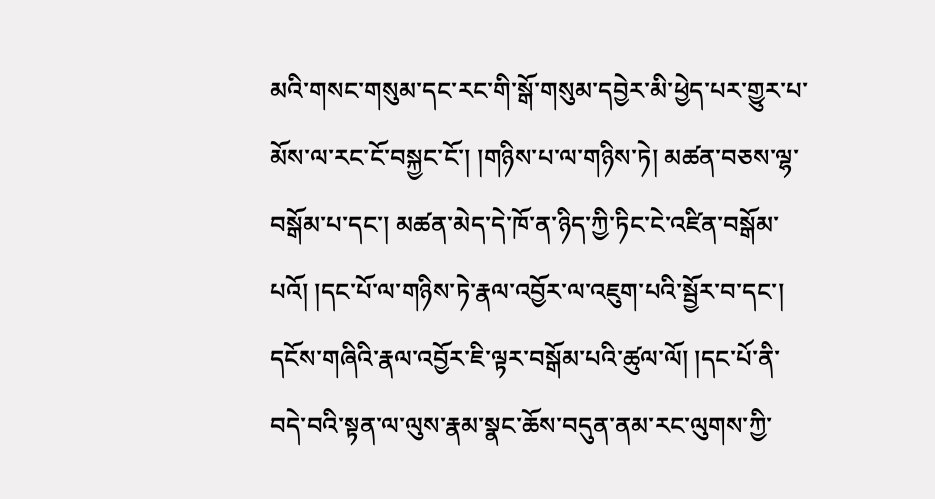མའི་གསང་གསུམ་དང་རང་གི་སྒོ་གསུམ་དབྱེར་མི་ཕྱེད་པར་གྱུར་པ་མོས་ལ་རང་ངོ་བསྐྱང་ངོ་། །གཉིས་པ་ལ་གཉིས་ཏེ། མཚན་བཅས་ལྷ་བསྒོམ་པ་དང་། མཚན་མེད་དེ་ཁོ་ན་ཉིད་ཀྱི་ཏིང་ངེ་འཛིན་བསྒོམ་པའོ། །དང་པོ་ལ་གཉིས་ཏེ་རྣལ་འབྱོར་ལ་འཇུག་པའི་སྦྱོར་བ་དང་། དངོས་གཞིའི་རྣལ་འབྱོར་ཇི་ལྟར་བསྒོམ་པའི་ཚུལ་ལོ། །དང་པོ་ནི་བདེ་བའི་སྟན་ལ་ལུས་རྣམ་སྣང་ཆོས་བདུན་ནམ་རང་ལུགས་ཀྱི་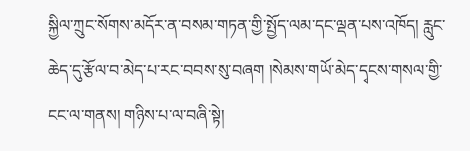སྐྱིལ་ཀྲུང་སོགས་མདོར་ན་བསམ་གཏན་གྱི་སྤྱོད་ལམ་དང་ལྡན་པས་འཁོད། རླུང་ཆེད་དུ་རྩོལ་བ་མེད་པ་རང་བབས་སུ་བཞག །སེམས་གཡོ་མེད་དྭངས་གསལ་གྱི་ངང་ལ་གནས། གཉིས་པ་ལ་བཞི་སྟེ།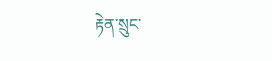རྟེན་སྲུང་